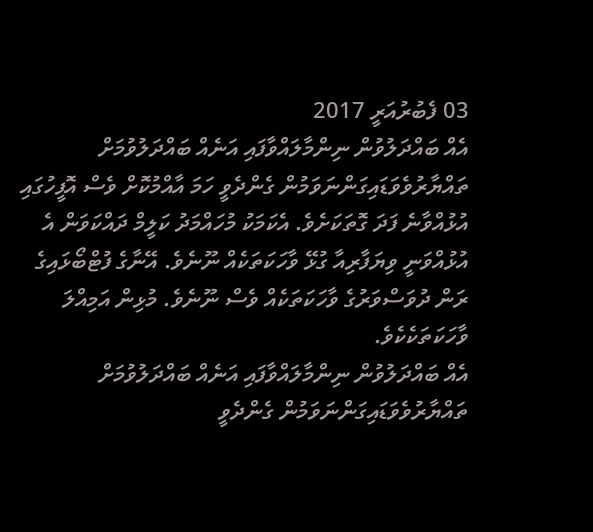03 ފެބުރުއަރީ 2017
އެއް ބައްދަލުވުން ނިންމާލައްވާފައި އަނެއް ބައްދަލުވުމަށް ތައްޔާރުވެވަޑައިގަންނަވަމުން ގެންދެވީ ހަމަ އާއްމުކޮށް ވެސް އޮފީހުގައި އުޅުއްވާނެ ފަދަ ގޮތަކަށެވެ. އެކަމަކު މުހައްމަދު ކަލީމް ދައްކަވަން އެ އުޅުއްވަނީ ވިޔަފާރިއާ ގުޅޭ ވާހަކަތަކެއް ނޫނެވެ. އޭނާގެ ފުޓްބޯޅައިގެ ރަން ދުވަސްވަރުގެ ވާހަކަތަކެއް ވެސް ނޫނެވެ. މުޅިން އަމިއްލަ ވާހަކަތަކެކެވެ.
އެއް ބައްދަލުވުން ނިންމާލައްވާފައި އަނެއް ބައްދަލުވުމަށް ތައްޔާރުވެވަޑައިގަންނަވަމުން ގެންދެވީ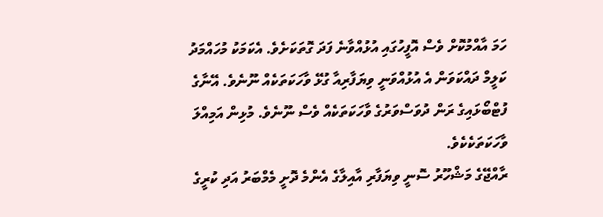ހަމަ އާއްމުކޮށް ވެސް އޮފީހުގައި އުޅުއްވާނެ ފަދަ ގޮތަކަށެވެ. އެކަމަކު މުހައްމަދު ކަލީމް ދައްކަވަން އެ އުޅުއްވަނީ ވިޔަފާރިއާ ގުޅޭ ވާހަކަތަކެއް ނޫނެވެ. އޭނާގެ ފުޓްބޯޅައިގެ ރަން ދުވަސްވަރުގެ ވާހަކަތަކެއް ވެސް ނޫނެވެ. މުޅިން އަމިއްލަ ވާހަކަތަކެކެވެ.
ރާއްޖޭގެ މަޝްހޫރު ސޮނީ ވިޔަފާރި އާއިލާގެ އެންމެ ދޮށީ މެމްބަރު އަދި ކުރީގެ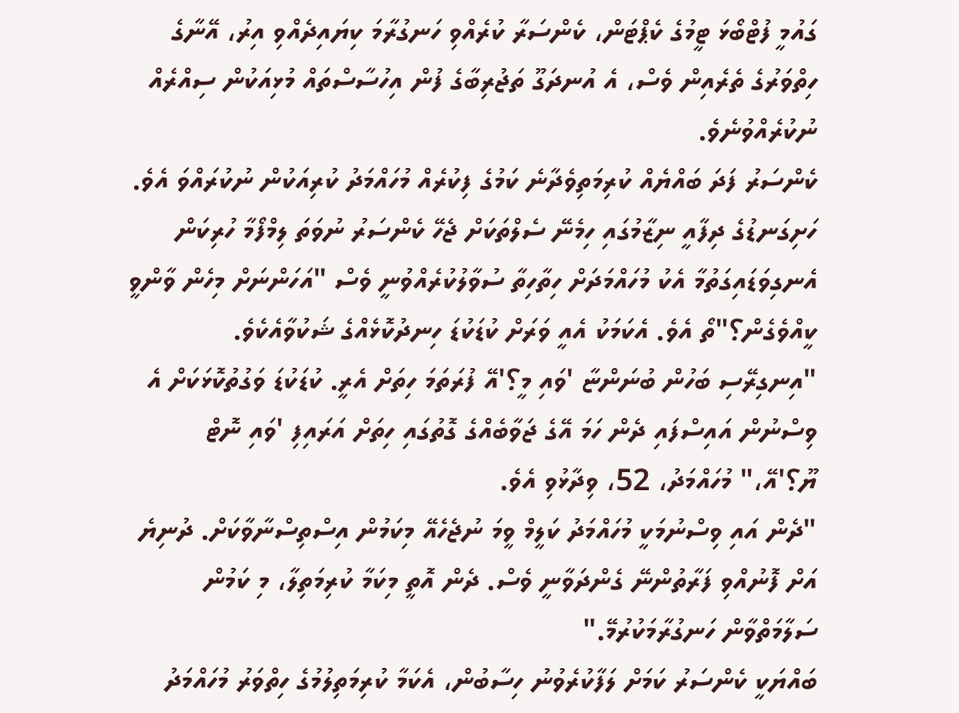ގައުމީ ފުޓްބޯޅަ ޓީމުގެ ކެޕްޓަން، ކެންސަރާ ކުރެއްވި ހަނގުރާމަ ކިޔައިދެއްވި އިރު، އޭނާގެ ހިތްވަރުގެ ތެރެއިން ވެސް، އެ އުނދަގޫ ތަޖުރިބާގެ ފުން އިހުސާސްތައް މުޅިއަކުން ސިއްރެއް ނުކުރެއްވުނެވެ.
ކެންސަރު ފަދަ ބައްޔެއް ކުރިމަތިވެދާނެ ކަމުގެ ފިކުރެއް މުހައްމަދު ކުރިއަކުން ނުކުރައްވަ އެވެ. ހަށިގަނޑުގެ ދިފާއީ ނިޒާމުގައި ހިމެނޭ ސެލްތަކަށް ޖެހޭ ކެންސަރު ނުވަތަ ލިމްފޯމާ ހުރިކަން އެނގިވަޑައިގަތުމާ އެކު މުހައްމަދަށް ހިތާހިތާ ސުވާލުކުރެއްވުނީ ވެސް "އަހަންނަށް މިހެން ވާންވީ ކީއްވެގެން؟"ތޯ އެވެ. އެކަމަކު އެއީ ވަރަށް ކުޑަކުޑަ ހިނދުކޮޅެއްގެ ޝަކުވާއެކެވެ.
"އިނގިރޭސި ބަހުން ބުނަންޏާ 'ވައި މީ؟'އޭ ފުރަތަމަ ހިތަށް އެރީ. ކުޑަކުޑަ ވަގުތުކޮޅަކަށް އެ ވިސްނުން އައިސްފައި ދެން ހަމަ އޭގެ ޖަވާބެއްގެ ގޮތުގައި ހިތަށް އަރައިފި 'ވައި ނޮޓް ޔޫ؟'އޭ،" މުހައްމަދު، 52، ވިދާޅުވި އެވެ.
"ދެން އައި ވިސްނުމަކީ މުހައްމަދު ކަލީމް ވީމަ ނުޖެހެއޭ މިކަމުން އިސްތިސްނާވާކަށް. ދުނިޔެ އަށް ފޮނުއްވި ފަރާތުންނޭ ގެންދަވާނީ ވެސް. ދެން އޮތީ މިކަމާ ކުރިމަތިލާ، މި ކަމުން ސަލާމަތްވާން ހަނގުރާމަކުރުމޭ."
ބައްޔަކީ ކެންސަރު ކަމަށް ލަފާކުރެވުނު ހިސާބުން، އެކަމާ ކުރިމަތިލުމުގެ ހިތްވަރު މުހައްމަދު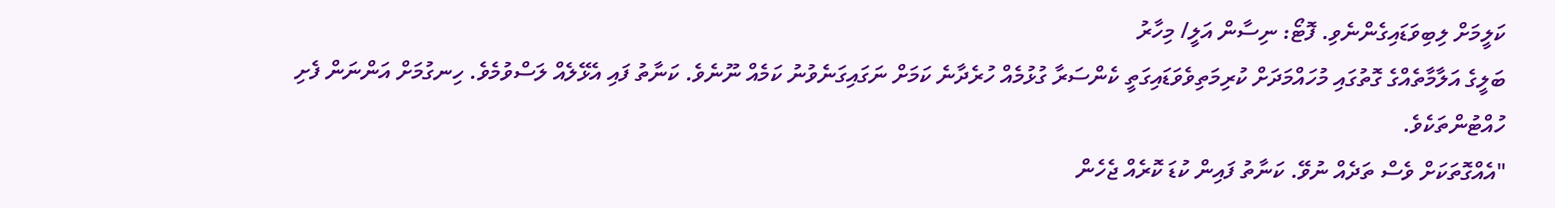ކަލީމަށް ލިބިވަޑައިގެންނެވި. ފޮޓޯ: ނިސާން އަލީ/ މިހާރު
ބަލީގެ އަލާމާތެއްގެ ގޮތުގައި މުހައްމަދަށް ކުރިމަތިވެވަޑައިގަތީ ކެންސަރާ ގުޅުމެއް ހުރެދާނެ ކަމަށް ނަގައިގަނެވުނު ކަމެއް ނޫނެވެ. ކަނާތު ފައި އެޅޭލެއް ލަސްވުމެވެ. ހިނގުމަށް އަންނަން ފެށި ހުއްޓުންތަކެވެ.
"އެއްގޮތަކަށް ވެސް ތަދެއް ނުވޭ. ކަނާތު ފައިން ކުޑަ ކޮރެއް ޖެހެން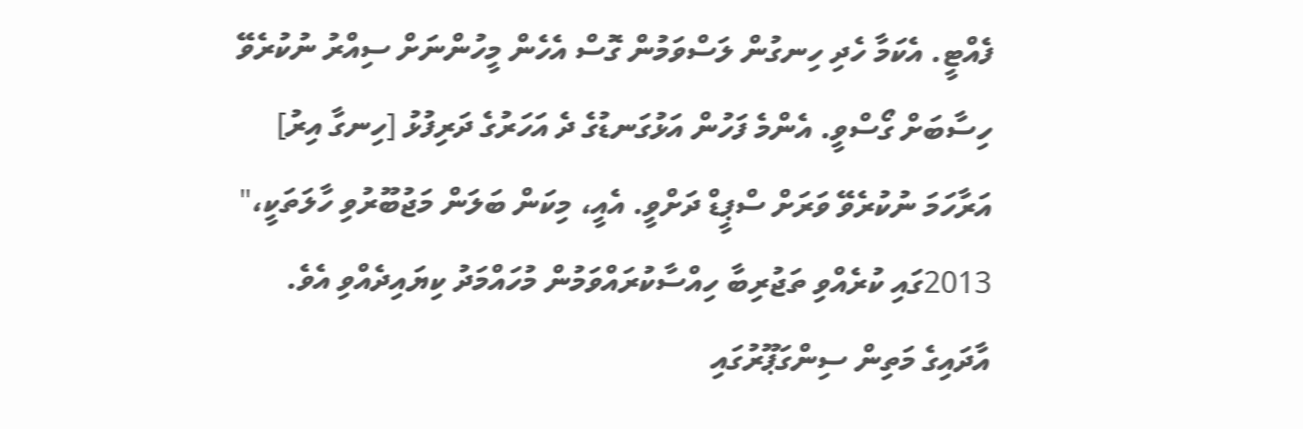ފެއްޓީ. އެކަމާ ހެދި ހިނގުން ލަސްވަމުން ގޮސް އެހެން މީހުންނަށް ސިއްރު ނުކުރެވޭ ހިސާބަށް ގޯސްވީ. އެންމެ ފަހުން އަޅުގަނޑުގެ ދެ އަހަރުގެ ދަރިފުޅު [ހިނގާ އިރު] އަރާހަމަ ނުކުރެވޭ ވަރަށް ސްޕީޑް ދަށްވީ. އެއީ، މިކަން ބަލަން މަޖުބޫރުވި ހާލަތަކީ،" 2013ގައި ކުރެއްވި ތަޖުރިބާ ހިއްސާކުރައްވަމުން މުހައްމަދު ކިޔައިދެއްވި އެވެ.
އާދައިގެ މަތިން ސިންގަޕޫރުގައި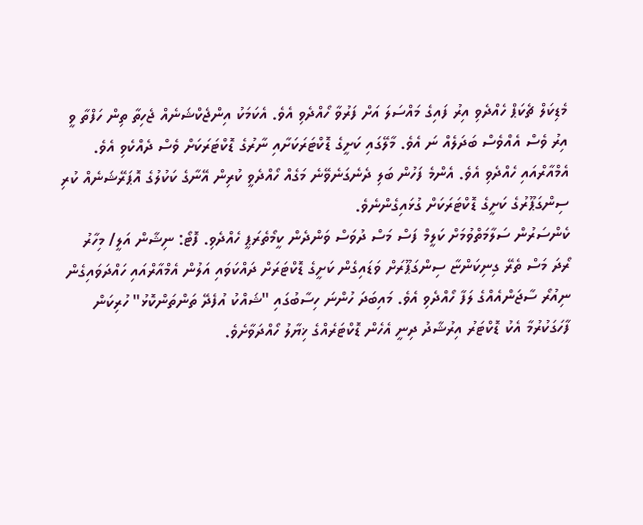މެޑިކަލް ޗެކަޕް ހެއްދެވި އިރު ފައިގެ މައްސަލަ އަށް ފަރުވާ ހޯއްދެވި އެވެ. އެކަމަކު އިންޖެކްޝަނެއް ޖެހިތާ ތިން ހަފްތާ ވީ އިރު ވެސް އެއްވެސް ބަދަލެއް ނަ އެވެ. މާލޭގައި ކަށީގެ ޑޮކްޓަރަކަށާއި ނާރުގެ ޑޮކްޓަރަކަށް ވެސް ދެއްކެވި އެވެ. އެމްއާރްއައި ހެއްދެވި އެވެ. އެންމެ ފަހުން ބަލި ދެނެގަނެވޭނެ މަގެއް ހޯއްދެވީ ކުރިން އޭނާގެ ކަކުލުގެ އޮޕަރޭޝަނެއް ކުރި ސިންގަޕޫރުގެ ކަށީގެ ޑޮކްޓަރަކަށް ގުޅައިގެންނެވެ.
ކެންސަރުން ސަލާމަތްވުމަށް ކަލީމް ފަސް މަސް ދުވަސް ވަންދެން ކީމޯތެރަޕީ ހެއްދެވި. ފޮޓޯ: ނިޝާން އަލީ/ މިހާރު
ރޯދަ މަސް ތެރޭ ގިނިކަންޏާ ސިންގަޕޫރަށް ވަޑައިގެން ކަށީގެ ޑޮކްޓަރަށް ދައްކަވައި އަލުން އެމްއާރްއައި ހައްދަވައިގެން ނިއުރޯ ސާޖަންއެއްގެ ލަފާ ހޯއްދެވި އެވެ. މައިބަދަ ހުންނަ ހިސާބުގައި "ޝައްކު އުފެދޭ ތަންތަންކޮޅު" ހުރިކަން ފާހަގަކުރުމާ އެކު ޑޮކްޓަރު އިރުޝާދު ދިނީ އެހެން ޑޮކްޓަރެއްގެ ޚިޔާލު ހޯއްދަވާށެވެ.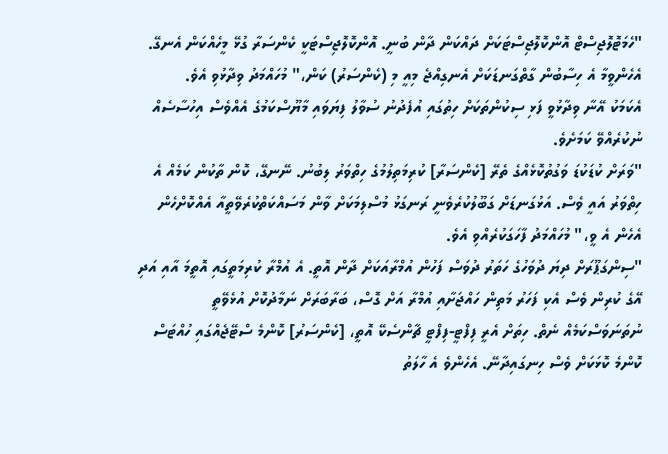"ހެމަޓޮލޮޖިސްޓް އޮންކޮލޮޖިސްޓަކަށް ދައްކަން ދާން ބުނީ. އޮންކޮލޮޖިސްޓަކީ ކެންސަރާ ގުޅޭ މީހެއްކަން އެނގޭ. އެހެންވީމާ އެ ހިސާބުން ގާތްގަނޑަކަށް އެނގިއްޖެ މިއީ މި (ކެންސަރު) ކަން،" މުހައްމަދު ވިދާޅުވި އެވެ.
އެކަމަކު އޭނާ ވިދާޅުވީ ފަޅި ސިކުންތަކަށް ހިތުގައި އުފެދުނު ސުވާލު ފިޔަވައި މާޔޫސްކަމުގެ އެއްވެސް އިހުސާސެއް ނުކުރެއްވޭ ކަމަށެވެ.
"ވަރަށް ކުޑަކުޑަ ވަގުތުކޮޅެއްގެ ތެރޭ [ކެންސަރާ] ކުރިމަތިލުމުގެ ހިތްވަރު ލިބުނު. ނޭނގޭ، ކޮން ތާކުން ކަމެއް އެ ހިތްވަރު އައީ ވެސް. އަޅުގަނޑަށް ގަބޫލުކުރެވެނީ ރަނގަޅު މުސްލިމަކަށް ވާން މަސައްކަތްކުރެވޭތީއާ އެއްކޮށްހެން އެހެން އެ ވީ،" މުހައްމަދު ފާހަގަކުރެއްވި އެވެ.
"ސިންގަޕޫރަށް ދިޔަ ދުވަހުގެ ހަތަރު ދުވަސް ފަހުން އުމްރާއަކަށް ދާން އޮތީ. އެ އުމްރާ ކުރިމަތީގައި އޮތީމަ އާއި އަދި އޭގެ ކުރިން ވެސް އެކި ފަހަރު މަތިން ހައްޖަށާއި އުމްރާ އަށް ގޮސް، ބަރާބަރަށް ނަމާދުކޮށް އުޅެވޭތީ ނުތަނަވަސްކަމެއް ނެތް. ހިތަށް އެރީ ފިފްޓީ-ފިފްޓީ ޗާންސެކޭ އޮތީ، [ކެންސަރު] ކޮންމެ ސްޓޭޖެއްގައި ހުއްޓަސް ކޮންމެ ކޮޅަކަށް ވެސް ހިނގައިދާނޭ. އެހެންވެ އެ ހާލަތު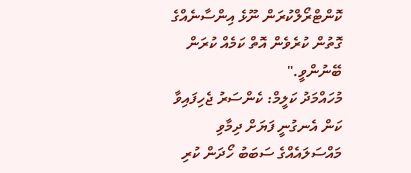ކޮންޓްރޯލްކުރަން ނޫޅެ އިންސާނެއްގެ ގޮތުން ކުރެވެން އޮތް ކަމެއް ކުރަން ބޭނުންވީ."
މުހައްމަދު ކަލީމް: ކެންސަރު ޖެހިފައިވާ ކަން އެނގުނީ ފަޔަށް ދިމާވި މައްސަލައެއްގެ ސަބަބު ހޯދަން ކުރި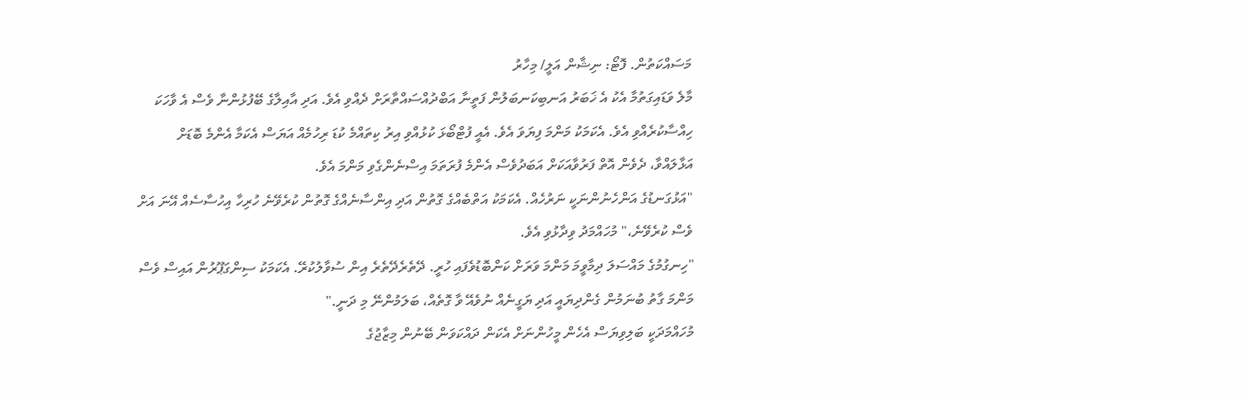މަސައްކަތުން. ފޮޓޯ: ނިޝާން އަލީ/ މިހާރު
މާލެ ވަޑައިގަތުމާ އެކު އެ ޚަބަރު އަނބިކަނބަލުން ފަތީނާ އަބްދުއްސައްތާރަށް ދެއްވި އެވެ. އަދި އާއިލާގެ ބޭފުޅުންނާ ވެސް އެ ވާހަކަ ހިއްސާކުރެއްވި އެވެ. އެކަމަކު މަންމަ ފިޔަވަ އެވެ. އެއީ ފުޓްބޯޅަ ކުޅުއްވި އިރު ކިތައްމެ ކުޑަ ރިހުމެއް އަޔަސް އެކަމާ އެންމެ ބޮޑަށް އަޅާލައްވާ، ދެވެން އޮތް ފަރުވާއަކަށް އަބަދުވެސް އެންމެ ފުރަތަމަ އިސްނެންގެވި މަންމަ އެވެ.
"އަޅުގަނޑުގެ އަންހެނުންނަކީ ނަރުހެއް. އެކަމަކު އަތްބެއްގެ ގޮތުން އަދި އިންސާނެއްގެ ގޮތުން ކުރެވޭނެ ހުރިހާ އިހުސާސެއް އޭނަ އަށް ވެސް ކުރެވޭނެ،" މުހައްމަދު ވިދާޅުވި އެވެ.
"ހިނގުމުގެ މައްސަލަ ދިމާވީމަ މަންމަ ވަރަށް ކަންބޮޑުވެފައި ހުރީ. ދޭތެރެދޭތެރެ އިން ސުވާލުކުރޭ. އެކަމަކު ސިންގަޕޫރުން އައިސް ވެސް މަންމަ ގާތު ބުނަމުން ގެންދިޔައީ އަދި ޔަގީނެއް ނުވެއޭ ވާ ގޮތެއް، ބަލަމުންނޭ މި ދަނީ."
މުހައްމަދަކީ ބަލިވިޔަސް އެހެން މީހުންނަށް އެކަން ދައްކަވަން ބޭނުން މިޒާޖުގެ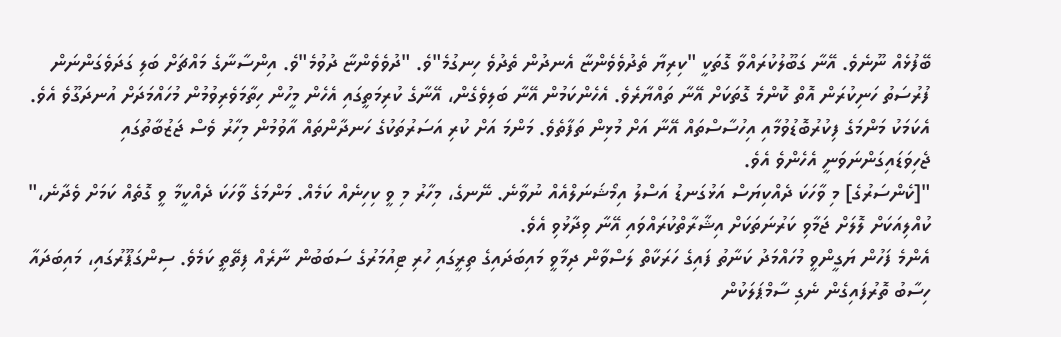ބޭފުޅެއް ނޫނެވެ. އޭނާ ގަބޫލުކުރައްވާ ގޮތަކީ "ކިރިޔާ ތެދުވެވެންޏާ އެނދުން ތެދުވެ ހިނގުމެ"ވެ. "ދުވެވެންޏާ ދުވުމެ"ވެ. އިންސާނާގެ މައްޗަށް ބަލި ގަދަވެގަންނަން ފުރުސަތު ހަނިކުރަން އޮތް ކޮންމެ ގޮތަކަށް އޭނާ ތައްޔާރެވެ. އެހެންކަމުން އޭނާ ބަލިވެގެން، އޭނާގެ ކުރިމަތީގައި އެހެން މީހުން ހިތާމަވެރިވުމުން މުހައްމަދަށް އުނދަގޫވެ އެވެ. އެކަމަކު މަންމަގެ ފިކުރުބޮޑުވުމާއި އިހުސާސްތައް އޭނާ އަށް މުޅިން ތަފާތެވެ. މަންމަ އަށް ކުރި އަސަރުތަކުގެ ހަނދާންތައް އާވުމުން މިހާރު ވެސް ޖަޒުބާތުގައި ޖެހިވަޑައިގަންނަވަނީ އެހެންވެ އެވެ.
"[ކެންސަރުގެ] މި ވާހަކަ ދެއްކިޔަސް އަޅުގަނޑު އަސްލު އިމޯޝަނަލްއެއް ނުވާނެ. ނޭނގެ، މިހާރު މި ވީ ކިހިނެއް ކަމެއް. މަންމަގެ ވާހަކަ ދެއްކީމާ ވީ ގޮތެއް ކަމަށް ވެދާނެ،" ކުއްލިއަކަށް ލޮލަށް ޖަމާވި ކަރުނަތަކަށް އިޝާރާތްކުރައްވައި އޭނާ ވިދާޅުވި އެވެ.
އެންމެ ފަހުން ޔަގީންވީ މުހައްމަދު ކަނާތު ފައިގެ ހަރަކާތް ލަސްވާން ދިމާވީ މައިބަދައިގެ ތިރީގައި ހުރި ޓިއުމަރުގެ ސަބަބުން ނާރެއް ފިތޭތީ ކަމެވެ. ސިންގަޕޫރުގައި، މައިބަދައާ ހިސާބު ތޮރުފައިގެން ނެގި ސާމްޕަލަކުން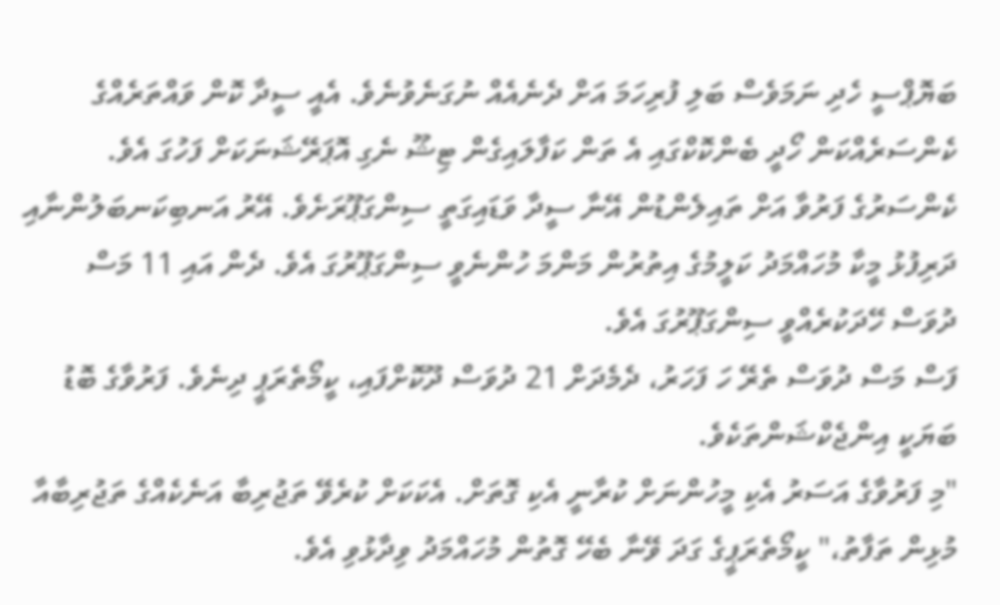ބަޔޮޕްސީ ހެދި ނަމަވެސް ބަލި ފުރިހަމަ އަށް ދެނެއެއް ނުގަނެވުނެވެ. އެއީ ސީދާ ކޮން ވައްތަރެއްގެ ކެންސަރެއްކަން ހޯދީ ބެންކޮކްގައި އެ ތަން ކަފާލައިގެން ޓިޝޫ ނެގި އޮޕަރޭޝަނަކަށް ފަހުގަ އެވެ.
ކެންސަރުގެ ފަރުވާ އަށް ތައިލެންޑުން އޭނާ ސީދާ ވަޑައިގަތީ ސިންގަޕޫރަށެވެ. އޭރު އަނބިކަނބަލުންނާއި ދަރިފުޅު މީކާ މުހައްމަދު ކަލީމުގެ އިތުރުން މަންމަ ހުންނެވީ ސިންގަޕޫރުގަ އެވެ. ދެން އައި 11 މަސް ދުވަސް ހޭދަކުރެއްވީ ސިންގަޕޫރުގަ އެވެ.
ފަސް މަސް ދުވަސް ތެރޭ ހަ ފަހަރު، ދެމެދަށް 21 ދުވަސް ދޫކޮށްފައި، ކީމޯތެރަޕީ ދިނެވެ. ފަރުވާގެ ބޮޑު ބަޔަކީ އިންޖެކްޝަންތަކެވެ.
"މި ފަރުވާގެ އަސަރު އެކި މީހުންނަށް ކުރާނީ އެކި ގޮތަށް. އެކަކަށް ކުރެވޭ ތަޖުރިބާ އަނެކެއްގެ ތަޖުރިބާއާ މުޅިން ތަފާތު،" ކީމޯތެރަޕީގެ ގަދަ ވޭނާ ބެހޭ ގޮތުން މުހައްމަދު ވިދާޅުވި އެވެ.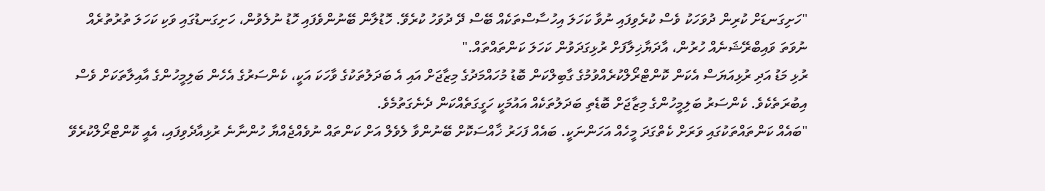"ހަށިގަނޑަށް ކުރިން ދުވަހަކު ވެސް ކުރެވިފައި ނުވާ ކަހަލަ އިހުސާސްތަކެއް ބޭސް ދޭ ދުވަހު ކުރެވޭ. ހޮޑުލާން ބޭނުންވެފައި ހޮޑު ނުލެވުން، ހަށިގަނޑުގައި ވަކި ކަހަލަ ތުރުތުރެއް ނުވަތަ ވައިބްރޭޝަނެއް ހުރުން، އާދަޔާޚިލާފަށް ރުޅިގަދަވުން ކަހަލަ ކަންތައްތައް."
ރުޅި މަޑު އަދި ރުޅިއަޔަސް އެކަން ކޮންޓްރޯލްކުރެއްވުމުގެ ގާބިލްކަން ބޮޑު މުހައްމަދުގެ މިޒާޖަށް އައި އެ ބަދަލުތަކުގެ ވާހަކަ އަކީ، ކެންސަރުގެ އެހެން ބަލިމީހުންގެ އާއިލާތަކަށް ވެސް އިބުރަތެކެވެ. ކެންސަރު ބަލިމީހުންގެ މިޒާޖަށް ބޮޑެތި ބަދަލުތަކެއް އައުމަކީ ހަގީގަތެއްކަން ދެނެގަތުމެވެ.
"ބައެއް ކަންތައްތަކުގައި ވަރަށް ކެތްގަދަ މީހެއް އަހަންނަކީ. ބައެއް ފަހަރު ޚާއްސަކޮށް ބޭނުންވާ ލެވެލް އަށް ކަންތައް ނުވެއްޖެއްޔާ ހުންނާނެ ރުޅިއާދެވިފައި، އެއީ ކޮންޓްރޯލްކުރެވޭ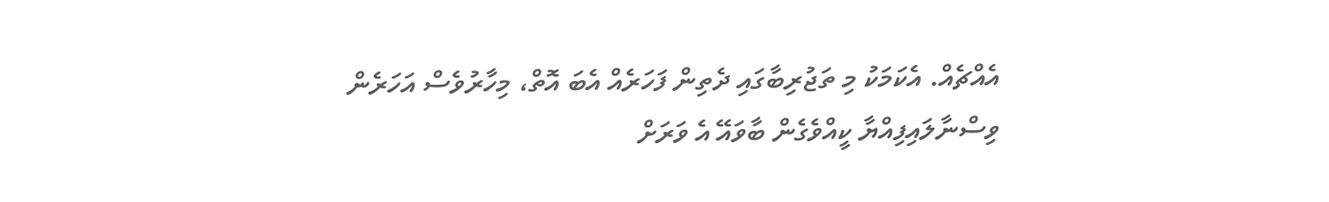އެއްޗެއް. އެކަމަކު މި ތަޖުރިބާގައި ދެތިން ފަހަރެއް އެބަ އޮތް، މިހާރުވެސް އަހަރެން ވިސްނާލައިފިއްޔާ ކީއްވެގެން ބާވައޭ އެ ވަރަށް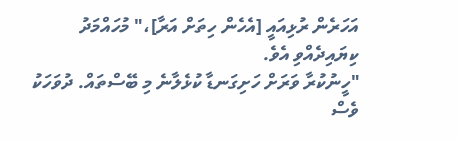އަހަރެން ރުޅިއައީ [އެހެން ހިތަށް އަރާ]،" މުހައްމަދު ކިޔައިދެއްވި އެވެ.
"ހީނުކުރާ ވަރަށް ހަށިގަނޑާ ކުޅެލާނެ މި ބޭސްތައް. ދުވަހަކު ވެސް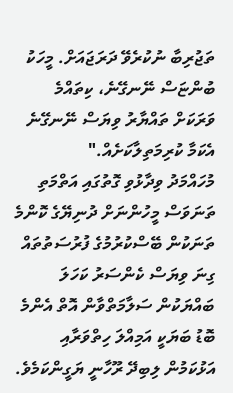ތަޖުރިބާ ނުކުރެވޭ ދަރަޖައަށް. މީހަކު ބުންޏަސް ނޭނގޭނެ، ކިތައްމެ ވަރަކަށް ތައްޔާރު ވިޔަސް ނޭނގޭނެ އެކަމާ ކުރިމަތިލާކަށެއް."
މުހައްމަދު ވިދާޅުވި ގޮތުގައި އަތްމަތި ތަނަވަސް މީހުންނަށް ދުނިޔޭގެ ކޮންމެ ތަނަކުން ބޭސްކުރުމުގެ ފުރުސަތުތައް ގިނަ ވިޔަސް ކެންސަރު ކަހަލަ ބައްޔަކުން ސަލާމަތްވާން އޮތް އެންމެ ބޮޑު ބަޔަކީ އަމިއްލަ ހިތްވަރާއި އަޅުކަމުން ލިބިދޭ ރޫހާނީ ޔަގީންކަމެވެ.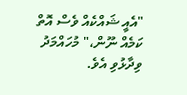"އެއީ ޝައްކެއް ވެސް އޮތް ކަމެއް ނޫން،" މުހައްމަދު ވިދާޅުވި އެވެ.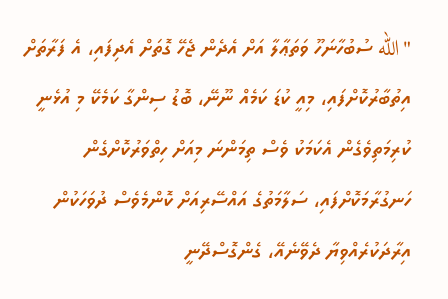"الله ސުބުހާނަހޫ ވަތަޢާލާ އަށް އެދެން ޖެހޭ ގޮތަށް އެދިފައި، އެ ފަރާތަށް އިތުބާރުކޮށްފައި، މިއީ ކުޑަ ކަމެއް ނޫނޭ، ބޮޑު ސިންގާ ކަމެކޭ މި އުޅެނީ ކުރިމަތިވެގެން އެކަމަކު ވެސް ތިމަންނަ މިއަށް ހިތްވަރުކޮށްގެން ހަނގުރާމަކޮށްފައި، ސަލާމަތުގެ އައްސޭރިއަށް ކޮންމެވެސް ދުވަހަކުން އިރާދަކުރެއްވިޔާ ދެވޭނެއޭ، ގެންގޮސްދޭނީ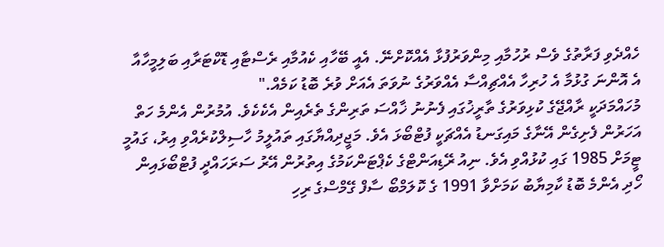ހެއްދެވި ފަރާތުގެ ވެސް ރުހުމާއި މިންވަރުފުޅާ އެއްކޮށްނޭ. އެއީ ބޭހާއި ކެއުމާއި ރެސްޓާއި ޑޮކްޓަރާއި ބަލިމީހާއާ އެ އޮންނަ ގުޅުމާ އެ ހުރިހާ އެއްޗިއްސާ އެއްވަރުގެ ނުވަތަ އެއަށް ވުރެ ބޮޑު ކަމެއް."
މުހައްމަދަކީ ރާއްޖޭގެ ކުޅިވަރުގެ ތާރީޚުގައި ފެނުނު ޚާއްސަ ތަރިންގެ ތެރެއިން އެކެކެވެ. އުމުރުން އެންމެ ހަތް އަހަރުން ފެށިގެން އޭނާގެ މައިގަނޑު އެއްޗަކީ ފުޓްބޯޅަ އެވެ. މަޖީދިއްޔާގައި ތައުލީމު ހާސިލްކުރެއްވި އިރު، ގައުމީ ޓީމަށް 1985 ގައި ކުޅުއްވި އެވެ. ނިއު ރޭޑިއަންޓްގެ ކެޕްޓަންކަމުގެ އިތުރުން އޭރު ސަރަހައްދީ ފުޓްބޯޅައިން ހޯދި އެންމެ ބޮޑު ކާމިޔާބު ކަމަށްވާ 1991 ގެ ކޮލަމްބޯ ސާފް ގޭމްސްގެ ރިހި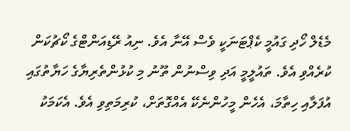މެޑެލް ހޯދި ގައުމީ ކެޕްޓަނަކީ ވެސް އޭނާ އެވެ. ނިއު ރޭޑިއަންޓްގެ ކޯޗުކަން ކުރެއްވި އެވެ. ތައުލީމީ އަދި ވިސްނުން ތޫނު މި ކުޅުންތެރިޔާގެ ހަޔާތުގައި އުފަލާއި ހިތާމަ، އެހެން މީހުންނެކޭ އެއްގޮތަށް، ކުރިމަތިވި އެވެ. އެކަމަކު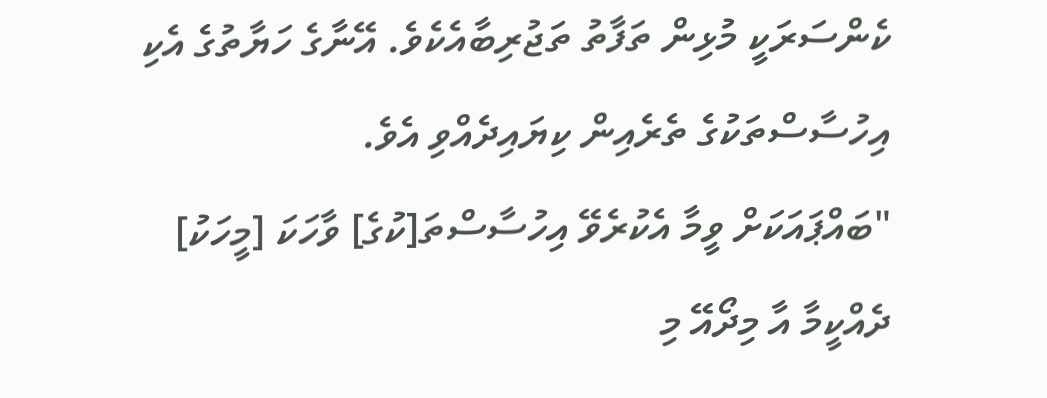ކެންސަރަކީ މުޅިން ތަފާތު ތަޖުރިބާއެކެވެ. އޭނާގެ ހަޔާތުގެ އެކި އިހުސާސްތަކުގެ ތެރެއިން ކިޔައިދެއްވި އެވެ.
"ބައްޕައަކަށް ވީމާ އެކުރެވޭ އިހުސާސްތަ[ކުގެ] ވާހަކަ [މީހަކު] ދެއްކީމާ އާ މިދޯއޭ މި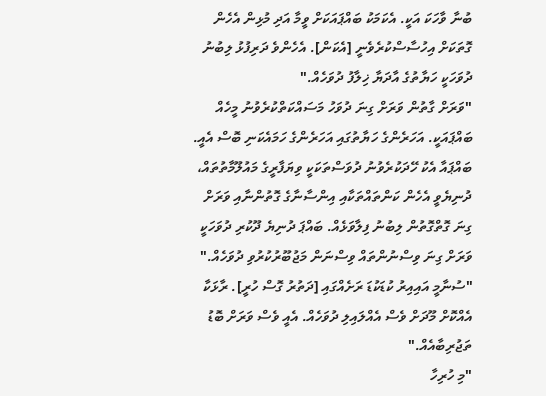ބުނާ ވާހަކަ އަކީ. އެކަމަކު ބައްޕައަކަށް ވީމާ އަދި މުޅިން އެހެން ގޮތަކަށް އިހުސާސްކުރެވެނީ [އެކަން]. އެހެންވެ ދަރިފުޅު ލިބުނު ދުވަހަކީ ހަޔާތުގެ އާދަޔާ ޚިލާފު ދުވަހެއް."
"ވަރަށް ގާތުން ވަރަށް ގިނަ ދުވަހު މަސައްކަތްކުރެވުނު މީހެއް ބައްޕައަކީ. އަހަރެންގެ ހަޔާތުގައި އަހަރެންގެ ހަމައެކަނި ބޮސް އެއީ. ބައްޕައާ އެކު ހޭދަކުރެވުނު ދުވަސްތަކަކީ ވިޔަފާރީގެ މައުލޫމާތުތައް، ދުނިޔެވީ އެހެން ކަންތައްތަކާއި އިންސާނާގެ ގޮތުންނާއި ވަރަށް ގިނަ ގޮތްގޮތުން ލިބުނު ފިލާވަޅެއް. ބައްޕަ ދުނިޔެ ދޫކުރި ދުވަހަކީ ވަރަށް ގިނަ ވިސްނުންތައް ވިސްނަން މަޖުބޫރުކުރުވި ދުވަހެއް."
"ސުނާމީ އައިއިރު ކުޑަކުޑަ ރަށެއްގައި [ދަތުރު ގޮސް ހުރީ]. ރާޅަކާ އެއްކޮށް މޫދަށް ވެސް އެއްލައިލި ދުވަހެއް. އެއީ ވެސް ވަރަށް ބޮޑު ތަޖުރިބާއެއް."
"މި ހުރިހާ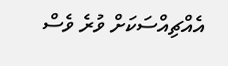އެއްޗިއްސަކަށް ވުރެ ވެސް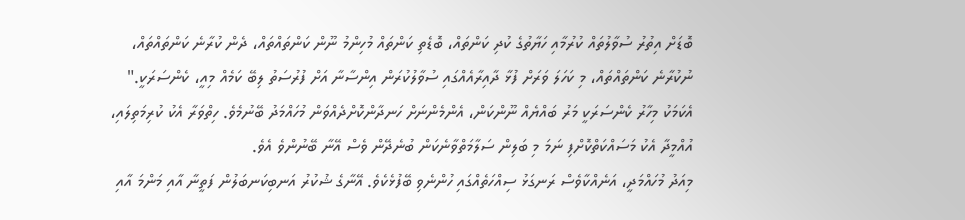ބޮޑަށް އިތުރު ސުވާލުތައް ކުރުމާއި ހަޔާތުގެ ކުދި ކަންތައް، ބޮޑެތި ކަންތައް މުހިންމު ނޫން ކަންތައްތައް، ދެން ކުރާނެ ކަންތައްތައް، ނުކުރާނެ ކަންތައްތައް، މި ކަހަލަ ވަރަށް ފުޅާ ދާއިރާއެއްގައި ސުވާލުކުރަން އިންސާނާ އަށް ފުރުސަތު ލިބޭ ކަމެއް މިއީ، ކެންސަރަކީ."
އެކަމަކު މިހާރު ކެންސަރަކީ މަރު ބައްޔެއް ނޫންކަން، އެންމެންނަށް ހަނދާންކޮށްދެއްވަން މުހައްމަދު ބޭނުމެވެ. ހިތްވަރާ އެކު ކުރިމަތިލައި، އުއްމީދާ އެކު މަސައްކަތްކޮށްފި ނަމަ މި ބަލިން ސަލާމަތްވާނެކަން ބުނެދޭން ވެސް އޭނާ ބޭނުންވެ އެވެ.
މިއަދު މުހައްމަދީ، އަނެއްކާވެސް ރަނގަޅު ސިއްހަތެއްގައި ހުންނެވި ބޭފުޅެކެވެ. އޭނާގެ ޝުކުރު އަނބިކަނބަލުން ފަތީނާ އާއި މަންމަ އާއި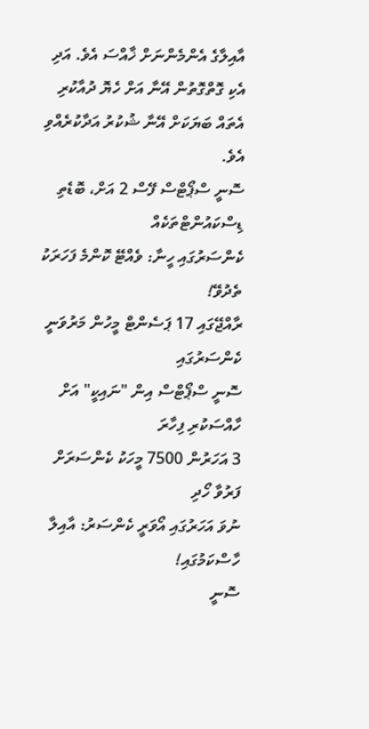އާއިލާގެ އެންމެންނަށް ޚާއްސަ އެވެ. އަދި އެކި ގޮތްގޮތުން އޭނާ އަށް ހެޔޮ ދުއާކުރި އެތައް ބަޔަކަށް އޭނާ ޝުކުރު އަދާކުރެއްވި އެވެ.
ސޮނީ ސްޕޯޓްސް ފޭސް 2 އަށް، ބޮޑެތި ޑިސްކައުންޓްތަކެއް
ކެންސަރުގައި ހީނާ: ވެއްޓޭ ކޮންމެ ފަހަރަކު ތެދުވޭ!
ރާއްޖޭގައި 17 ޕަސެންޓް މީހުން މަރުވަނީ ކެންސަރުގައި
ސޮނީ ސްޕޯޓްސް އިން "ނައިކީ" އަށް ހާއްސަކުރި ފިހާރަ
3 އަހަރުން 7500 މީހަކު ކެންސަރަށް ފަރުވާ ހޯދި
ނުވަ އަހަރުގައި އޯވަރީ ކެންސަރު: އާއިލާ ހާސްކަމުގައި!
ސޮނީ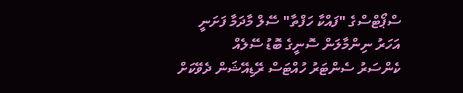ސްޕޯޓްސްގެ "ފައްކާ ހަފްތާ" ސޭލް މާދަމާ ފަށަނީ
އަހަރު ނިންމާލަން ސޮނީގެ ބޮޑު ސޭލެއް
ކެންސަރު ސެންޓަރު ހުއްޓަސް ރޭޑިއޭޝަން ދެވޭކަށް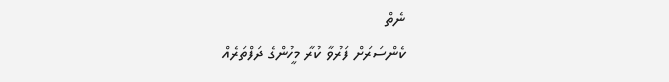ނެތް
ކެންސަރަށް ފަރުވާ ކުރާ މީހުންގެ ދަފްތަރެއް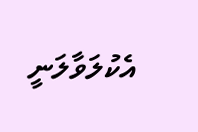އެކުލަވާލަނީ